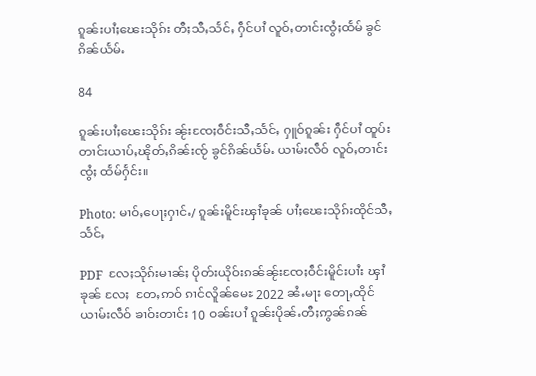ၵူၼ်းပၢႆႈၽေးသိုၵ်း တီႈသီႇသႅင်ႇ ႁဵင်ပၢႆ လူဝ်ႇတၢင်းၸွႆႈထႅမ် ၶွင်ၵိၼ်ယႅမ်ႉ

84

ၵူၼ်းပၢႆႈၽေးသိုၵ်း ၼႂ်းၸႄႈဝဵင်းသီႇသႅင်ႇ ႁူဝ်ၵူၼ်း ႁဵင်ပၢႆ ထူပ်းတၢင်းယၢပ်ႇၽိုတ်ႇၵိၼ်းၸႂ် ၶွင်ၵိၼ်ယႅမ်ႉ ယၢမ်းလဵဝ် လူဝ်ႇတၢင်းၸွႆႈ ထႅမ်ႁႅင်း။

Photo: မၢဝ်ႇပေႃႈႁၢင်ႉ/ ၵူၼ်းမိူင်းၾၢႆၶုၼ် ပၢႆႈၽေးသိုၵ်းထိုင်သီႇသႅင်ႇ

PDF  လႄႈသိုၵ်းမၢၼ်ႈ ပိုတ်းယိုဝ်းၵၼ်ၼႂ်းၸႄႈဝဵင်းမိူင်းပၢႆး ၾၢႆၶုၼ် လႄႈ  တႄႇဢဝ် ၵၢင်လိူၼ်မေႊ 2022 ၼႆႉမႃး တေႃႇထိုင်ယၢမ်းလဵဝ် ၶၢဝ်းတၢင်း 10 ဝၼ်းပၢႆ ၵူၼ်းပိုၼ်ႉတီႈဢွၼ်ၵၼ်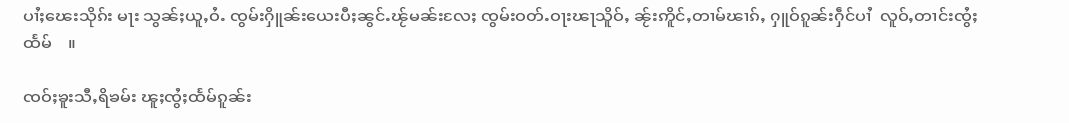ပၢႆႈၽေးသိုၵ်း မႃး သွၼ်ႈယူႇဝႆႉ ၸွမ်းႁိူၼ်းယေးပီႈၼွင်ႉၽႂ်မၼ်းလႄႈ ၸွမ်းဝတ်ႉဝႃးၽႃသိူဝ်ႇ ၼႂ်းဢိူင်ႇတၢမ်ၽၢၵ်ႇ ႁူဝ်ၵူၼ်းႁဵင်ပၢႆ  လူဝ်ႇတၢင်းၸွႆႈထႅမ်    ။

ၸဝ်ႈၶူးသီႇရိၶမ်း ၽူႈၸွႆႈထႅမ်ၵူၼ်း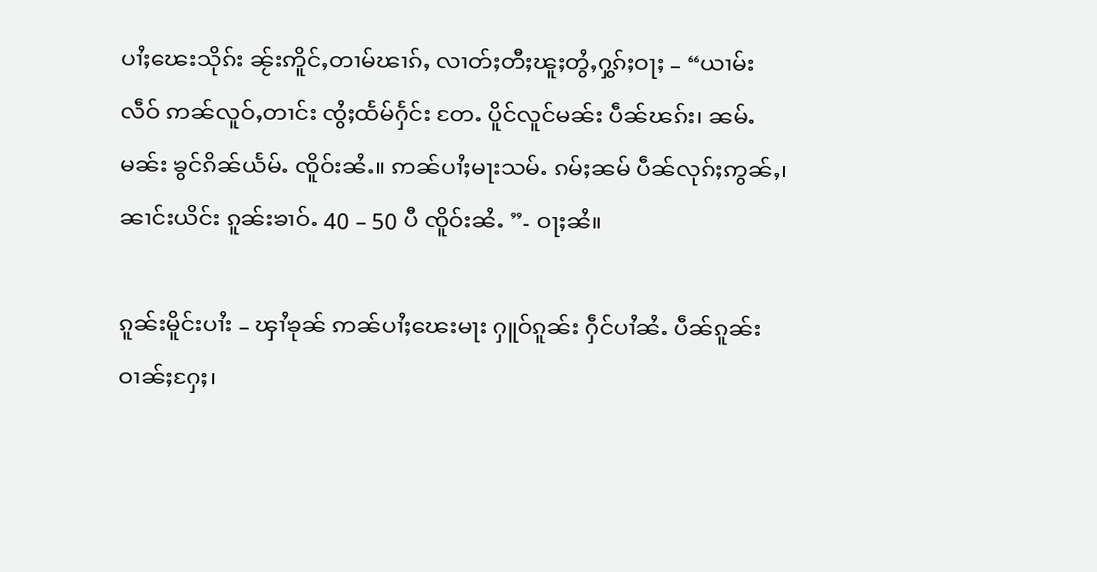ပၢႆႈၽေးသိုၵ်း ၼႂ်းဢိူင်ႇတၢမ်ၽၢၵ်ႇ လၢတ်ႈတီႈၽူႈတွႆႇႁွၵ်ႈဝႃႈ – “ယၢမ်းလဵဝ် ဢၼ်လူဝ်ႇတၢင်း ၸွႆႈထႅမ်ႁႅင်း တႄႉ ပိူင်လူင်မၼ်း ပဵၼ်ၽၵ်း၊ ၼမ်ႉမၼ်း ၶွင်ၵိၼ်ယႅမ်ႉ ၸိူဝ်းၼႆႉ။ ဢၼ်ပၢႆႈမႃးသမ်ႉ ၵမ်ႈၼမ် ပဵၼ်လုၵ်ႈဢွၼ်ႇ၊ ၼၢင်းယိင်း ၵူၼ်းၶၢဝ်ႉ 40 – 50 ပီ ၸိူဝ်းၼႆႉ ”- ဝႃႈၼႆ။

ၵူၼ်းမိူင်းပၢႆး – ၾၢႆၶုၼ် ဢၼ်ပၢႆႈၽေးမႃး ႁူဝ်ၵူၼ်း ႁဵင်ပၢႆၼႆႉ ပဵၼ်ၵူၼ်း ဝၢၼ်ႈႁႄႈ၊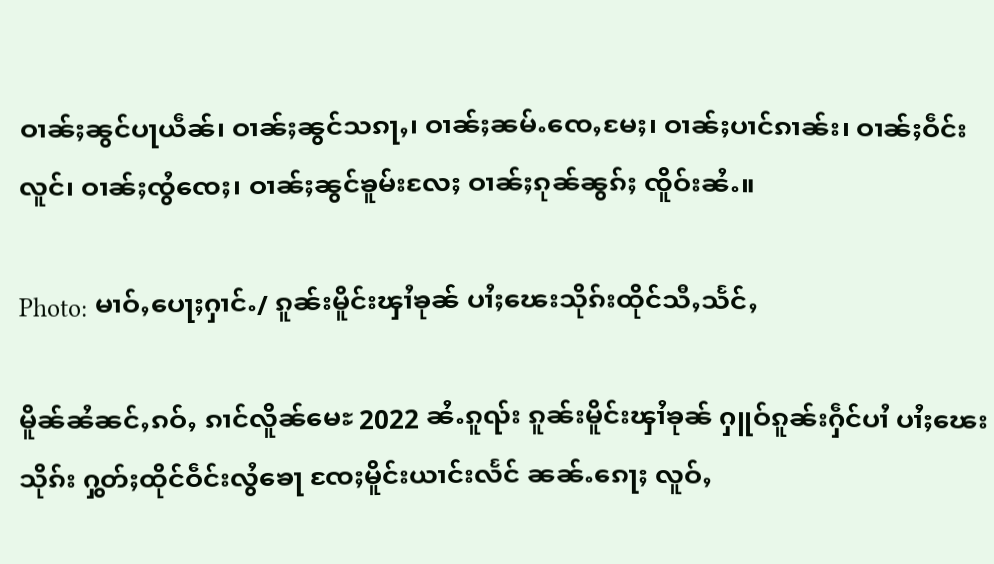ဝၢၼ်ႈၼွင်ပႃယဵၼ်၊ ဝၢၼ်ႈၼွင်သၵႃႇ၊ ဝၢၼ်ႈၼမ်ႉၸေႇမႄႈ၊ ဝၢၼ်ႈပၢင်ၵၢၼ်း၊ ဝၢၼ်ႈဝဵင်းလူင်၊ ဝၢၼ်ႈၸွႆၸေႈ၊ ဝၢၼ်ႈၼွင်ၶူမ်းလႄႈ ဝၢၼ်ႈၵုၼ်ၼွၵ်ႈ ၸိူဝ်းၼႆႉ။

Photo: မၢဝ်ႇပေႃႈႁၢင်ႉ/ ၵူၼ်းမိူင်းၾၢႆၶုၼ် ပၢႆႈၽေးသိုၵ်းထိုင်သီႇသႅင်ႇ

မိူၼ်ၼႆၼင်ႇၵဝ်ႇ ၵၢင်လိူၼ်မေႊ 2022 ၼႆႉၵူၺ်း ၵူၼ်းမိူင်းၾၢႆၶုၼ် ႁူဝ်ၵူၼ်းႁဵင်ပၢႆ ပၢႆႈၽေးသိုၵ်း ႁွတ်ႈထိုင်ဝဵင်းလွႆၶေႃ ၸႄႈမိူင်းယၢင်းလႅင် ၼၼ်ႉၵေႃႈ လူဝ်ႇ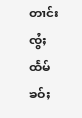တၢင်းၸွႆႈထႅမ် ၶဝ်ႈ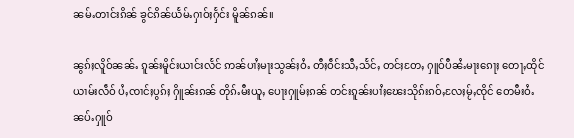ၼမ်ႉတၢင်းၵိၼ် ၶွင်ၵိၼ်ယႅမ်ႉႁၢဝ်ႈႁႅင်း မိူၼ်ၵၼ်။

ၼွၵ်ႈလိူဝ်ၼၼ်ႉ ၵူၼ်းမိူင်းယၢင်းလႅင် ဢၼ်ပၢႆႈမႃးသွၼ်ႈဝႆႉ တီႈဝဵင်းသီႇသႅင်ႇ တင်ႈတႄႇ ႁူဝ်ပီၼႆႉမႃးၵေႃႈ တေႃႇထိုင်ယၢမ်းလဵဝ် ပႆႇၸၢင်ႈပွၵ်ႈ ႁိူၼ်းၵၼ် တိုၵ်ႉမီးယူႇ ပေႃးႁူမ်ႈၵၼ် တင်းၵူၼ်းပၢႆႈၽေးသိုၵ်းၵဝ်ႇလႄႈမႂ်ႇၸိုင် တေမီးဝႆႉ ၼပ်ႉႁူဝ်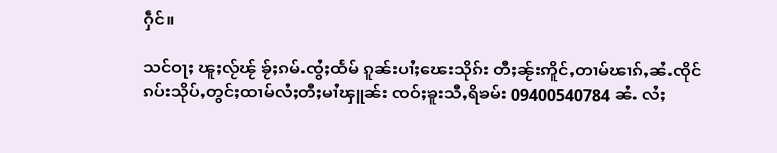ႁဵင်။

သင်ဝႃႈ ၽူႈလႂ်ၽႂ် ၶႂ်ႈၵမ်ႉၸွႆႈထႅမ် ၵူၼ်းပၢႆႈၽေးသိုၵ်း တီႈၼႂ်းဢိူင်ႇတၢမ်ၽၢၵ်ႇၼႆႉၸိုင် ၵပ်းသိုပ်ႇတွင်ႈထၢမ်လႆႈတီႈမၢႆၾူၼ်း ၸဝ်ႈၶူးသီႇရိၶမ်း 09400540784 ၼႆႉ လႆႈ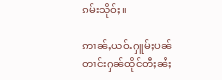ၵမ်းသိုဝ်ႈ။

ဢၢၼ်ႇယဝ်ႉႁူမ်ႈပၼ်တၢင်းႁၼ်ထိုင်တီႈၼႆႈ